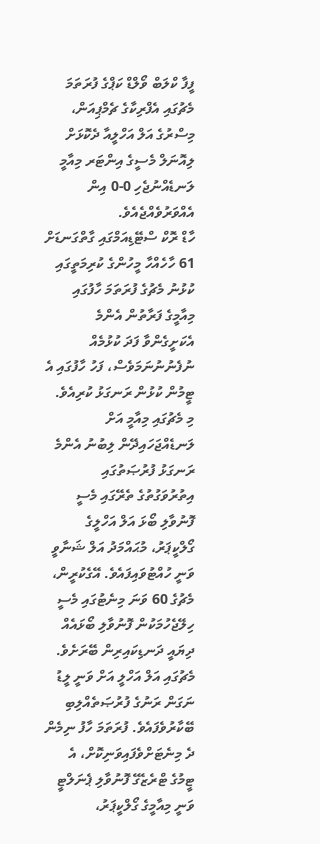ފީފާ ކްލަބް ވޯލްޑް ކަޕްގެ ފުރަތަމަ މެޗުގައި އެފްރިކާގެ ޗެމްޕިއަން، މިސްރުގެ އަލް އަހްލީއާ ދެކޮޅަށް ލިއޮނަލް މެސީގެ އިންޓަރ މިއާމީ ލަނޑެއްނުޖެހި 0-0 އިން އެއްވަރުވެއްޖެއެވެ.
ހާޑް ރޮކް ސްޓޭޑިއަމްގައި ގާތްގަނޑަށް 61 ހާހެއްހާ މީހުންގެ ކުރިމަތީގައި ކުޅުނު މެޗުގެ ފުރަތަމަ ހާފުގައި މިއާމީގެ ފަރާތުން އެންމެ އެކަށީގެންވާ ފަދަ ކުޅުމެއް ނުފެނުނުނަމަވެސް، ފަހު ހާފުގައި އެ ޓީމުން ކުޅުން ރަނގަޅު ކުރިއެވެ.
މި މެޗުގައި މިއާމީ އަށް ލަނޑެއްޖަހައިދޭން ލިބުނު އެންމެ ރަނގަޅު ފުރުޞަތުގައި އިތުރުވަގުތުގެ ތެރޭގައި މެސީ ފޮނުވާލި ބޯޅަ އަލް އަހްލީގެ ގޯލްކީޕަރު، މުޙައްމަދު އަލް ޝަނާވީ ވަނީ ހުއްޓުވައިފައެވެ. އޭގެކުރީން، މެޗުގެ 60 ވަނަ މިނެޓުގައި މެސީ ހިލޭޖެހުމަކުން ފޮނުވާލި ބޯޅައެއް ދިޔައީ ދަނޑިކައިރިން ބޭރަށެވެ.
މެޗުގައި އަލް އަހްލީ އަށް ވަނީ ލީޑު ނަގަން ރަނުގެ ފުރުޞަތެއްލިބި ބޭކާރުވެފައެވެ. ފުރަތަމަ ހާފު ނިމެން ދެ މިނެޓަށްވެފައިވަނިކޮށް، އެ ޓީމުގެ ޓްރެޒެގޭ ފޮނުވާލި ޕެނަލްޓީ ވަނީ މިއާމީގެ ގޯލްކީޕަރު،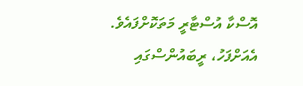އޮސްކާ އުސްޓާރީ މަތަކޮށްފައެވެ. އެއަށްފަހު، ރީބައުންސްގައި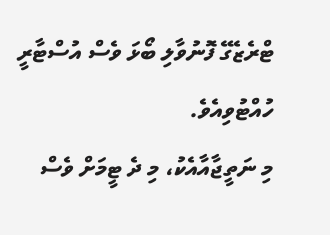ޓްރެޒެގޭ ފޮނުވާލި ބޯޅަ ވެސް އުސްޓާރީ ހުއްޓުވިއެވެ.
މި ނަތީޖާއާއެކު، މި ދެ ޓީމަށް ވެސް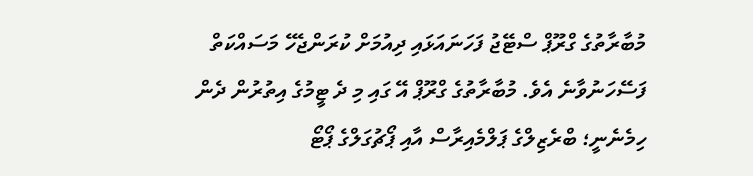މުބާރާތުގެ ގްރޫޕް ސްޓޭޖު ފަހަނައަޅައި ދިއުމަށް ކުރަންޖެހޭ މަސައްކަތް ފަސޭހަނުވާނެ އެވެ. މުބާރާތުގެ ގްރޫޕް އޭ ގައި މި ދެ ޓީމުގެ އިތުރުން ދެން ހިމެނެނީ؛ ބްރެޒިލްގެ ޕަލްމެއިރާސް އާއި ޕޯޗުގަލްގެ ޕޯޓޯ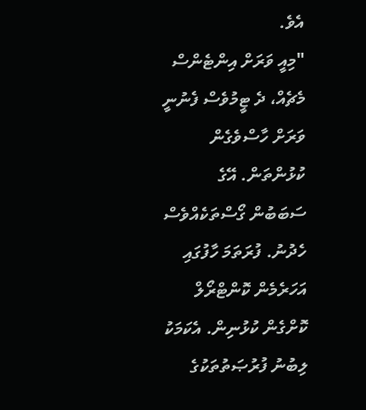އެވެ.
"މިއީ ވަރަށް އިންޓެންސް މެޗެއް، ދެ ޓީމުވެސް ފެނުނީ ވަރަށް ހާސްވެގެން ކުޅުންތަން. އޭގެ ސަބަބުން ގޯސްތަކެއްވެސް ހެދުނު. ފުރަތަމަ ހާފުގައި އަހަރެމެން ކޮންޓްރޯލް ކޮށްގެން ކުޅުނިން. އެކަމަކު ލިބުނު ފުރުޞަތުތަކުގެ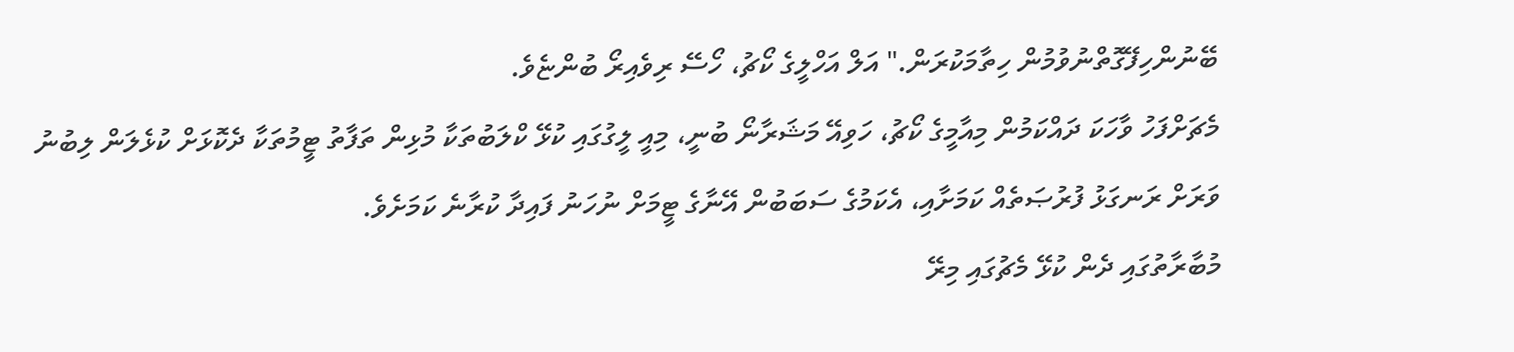ބޭނުންހިފޭގޮތްނުވުމުން ހިތާމަކުރަން." އަލް އަހްލީގެ ކޯޗު، ހޯސޭ ރިވެއިރޯ ބުންޏެވެ.
މެޗަށްފަހު ވާހަކަ ދައްކަމުން މިއާމީގެ ކޯޗު، ހަވިއޭ މަޝަރާނޯ ބުނީ، މިއީ ލީގުގައި ކުޅޭ ކްލަބުތަކާ މުޅިން ތަފާތު ޓީމުތަކާ ދެކޮޅަށް ކުޅެލަން ލިބުނު ވަރަށް ރަނގަޅު ފުރުޞަތެއް ކަމަށާއި، އެކަމުގެ ސަބަބުން އޭނާގެ ޓީމަށް ނުހަނު ފައިދާ ކުރާނެ ކަމަށެވެ.
މުބާރާތުގައި ދެން ކުޅޭ މެޗުގައި މިރޭ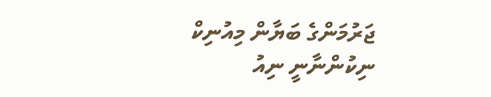ޖަރުމަންގެ ބަޔާން މިއުނިކް ނިކުންނާނީ ނިއު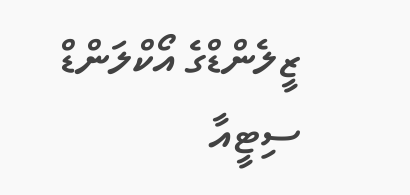ޒީލެންޑްގެ އޯކްލަންޑް ސިޓީއާ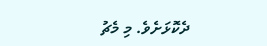ދެކޮޅަށެވެ. މި މެޗު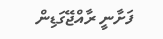ފަށާނީ ރާއްޖޭގަޑިން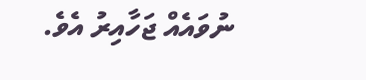ނުވައެއް ޖަހާއިރު އެވެ.